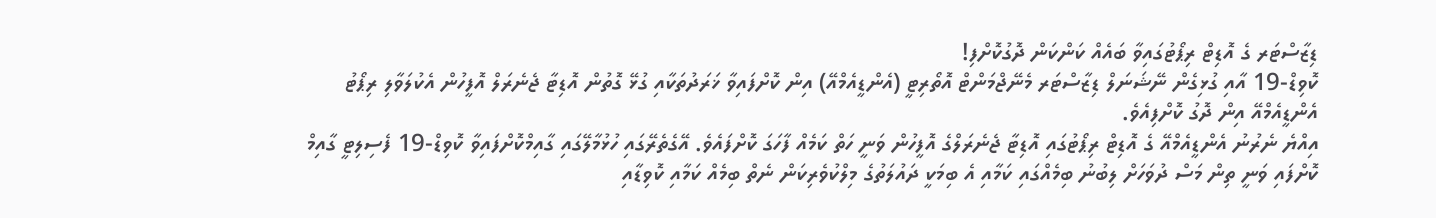ޑިޒާސްޓަރ ގެ އޮޑިޓް ރިޕޯޓުގައިވާ ބައެއް ކަންކަން ދޮގުކޮށްފި!
ކޮވިޑް-19 އާއި ގުޅިގެން ނޭޝަނަލް ޑިޒާސްޓަރ މެނޭޖްމަންޓް އޮތޯރިޓީ (އެންޑީއެމްއޭ) އިން ކޮށްފައިވާ ޚަރަދުތަކާއި ގުޅޭ ގޮތުން އޮޑިޓާ ޖެނެރަލް އޮފީހުން އެކުލަވާލި ރިޕޯޓު އެންޑީއެމްއޭ އިން ދޮގު ކޮށްފިއެވެ.
އިއްޔެ ނެރުނު އެންޑީއެމްއޭ ގެ އޮޑިޓް ރިޕޯޓުގައި އޮޑިޓާ ޖެނެރަލްގެ އޮފީހުން ވަނީ ހަތް ކަމެއް ފާހަގަ ކޮށްފައެވެ. އޭގެތެރޭގައި ހުޅުމާލޭގައި ގާއިމްކޮށްފައިވާ ކޮވިޑް-19 ފެސިލިޓީ ގާއިމް ކޮށްފައި ވަނީ ތިން މަސް ދުވަހަށް ލިބުނު ބިމެއްގައި ކަމާއި އެ ބިމަކީ ދައުލަތުގެ މިލްކުވެރިކަން ނެތް ބިމެއް ކަމާއި ކޮވިޑާއި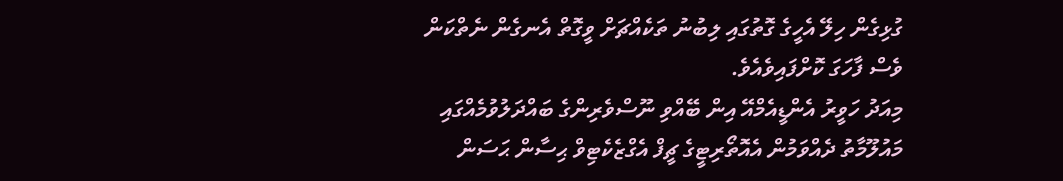ގުޅިގެން ހިލޭ އެހީގެ ގޮތުގައި ލިބުނު ތަކެއްޗަށް ވީގޮތް އެނގެން ނެތްކަން ވެސް ފާހަގަ ކޮށްފައިވެއެވެ.
މިއަދު ހަވީރު އެންޑީއެމްއޭ އިން ބޭއްވި ނޫސްވެރިންގެ ބައްދަލުވުމެއްގައި މައުލޫމާތު ދެއްވަމުން އެއޮތޯރިޓީގެ ޗީފް އެގްޒެކެޓިވް ޙިސާން ޙަސަން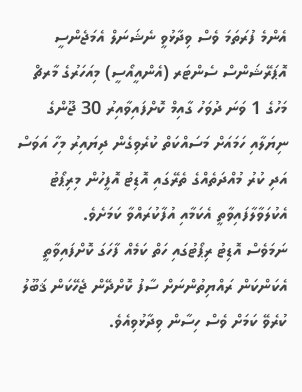އެންމެ ފުރަތަމަ ވެސް ވިދާޅުވީ ނެޝަނަލް އެމަޖެންސީ އޮޕަރޭޝަންސް ސެންޓަރ (އެންއީއޯސީ) މިއަހަރުގެ މާރޗް މަހުގެ 1 ވަނަ ދުވަހު ގާއިމް ކޮށްފައިވާއިރު 30 ޖޫންގެ ނިޔަލާއި ހަމައަށް މަސައްކަތް ކުރެވިގެން ދިޔައިރު މިހާ އަވަސް އަދި ކުރު މުއްދަތެއްގެ ތެރޭގައި އޮޑިޓު އޮފީހުން މިރިޕޯޓު އެކުލަވާލާފައިވާތީ އެކަމާއި އުފާކުރައްވާ ކަމަށެވެ.
ނަމަވެސް އޮޑިޓު ރިޕޯޓުގައި ހަތް ކަމެއް ފާހަގަ ކޮށްފައިވާތީ އެކަންކަން ރައްޔިތުންނަށް ސާފު ކޮށްދޭން ޖެހޭކަން ޤަބޫލު ކުރެވޭ ކަމަށް ވެސް ހިސާން ވިދާޅުވިއެވެ.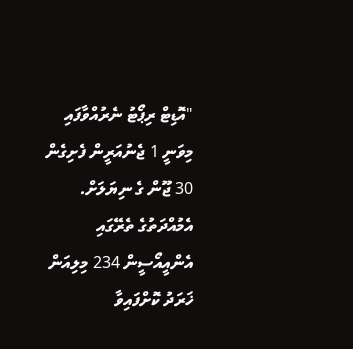"އޮޑިޓް ރިޕޯޓު ނެރުއްވާފައި މިވަނީ 1 ޖެނުއަރީން ފެށިގެން 30 ޖޫން ގެ ނިޔަލަށް. އެމުއްދަތުގެ ތެރޭގައި އެންއީއޯސީން 234 މިލިއަން ޚަރަދު ކޮށްފައިވާ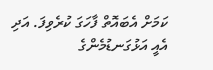ކަމަށް އެބައޮތް ފާހަގަ ކުރެވިފަ. އަދި އެއީ އަޅުގަނޑުމެންގެ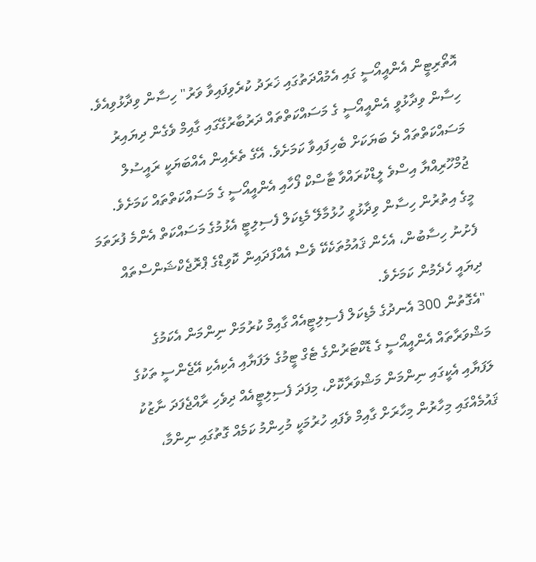އޮތޯރިޓީން އެންއީއޯސީ ގައި އެމުއްދަތުގައި ޚަރަދު ކުރެވިފައިވާ ވަރު" ހިސާން ވިދާޅުވިއެވެ.
ހިސާން ވިދާޅުވީ އެންއީއޯސީ ގެ މަސައްކަތްތައް ދަރުބާރުގޭގައި ގާއިމް ވެގެން ދިޔައިރު މަސައްކަތްތައް ދެ ބަޔަކަށް ބެހިފައިވާ ކަމަށެވެ. އޭގެ ތެރެއިން އެއްބަޔަކީ ރައީސުލް ޖުމްހޫރިއްޔާ އިސްވެ ލީޑްކުރައްވާ ޓާސްކް ފޯހާއި އެންއީއޯސީ ގެ މަސައްކަތްތައް ކަމަށެވެ.
މީގެ އިތުރުން ހިސާން ވިދާޅުވީ ހުޅުމާލޭ މެޑިކަލް ފެސިލިޓީ އެޅުމުގެ މަސައްކަތް އެންމެ ފުރަތަމަ ފެށުނު ހިސާބުން، އެހެން ޤައުމުތަކެކޭ ވެސް އެއްފަދައިން ކޮވިޑްގެ ޕްރޮޖެކްޝަންސްތައް ދިޔައީ ހެދެމުން ކަމަށެވެ.
"އެގޮތުން 300 އެނދުގެ މެޑިކަލް ފެސިލިޓީއެއް ގާއިމް ކުރުމަށް ނިންމަން އެކަމުގެ މަޝްވަރާތައް އެންއީއޯސީ ގެ ޑޮކްޓަރުންގެ ޓެގް ޓީމުގެ ލަފަޔާއި އެކިއެކި އޭޖެންސީ ތަކުގެ ލަފަޔާއި އެކީގައި ނިންމަން މަޝްވަރާކޮށް، މިފަދަ ފެސިލިޓީއެއް ދިވެހި ރާއްޖެފަދަ ނާޒުކު ޤައުމެއްގައި މިހާރުން މިހާރަށް ގާއިމް ވެފައި ހުރުމަކީ މުހިންމު ކަމެއް ގޮތުގައި ނިންމާ،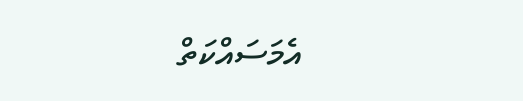އެމަސައްކަތް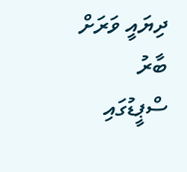ދިޔައީ ވަރަށް ބާރު ސްޕީޑުގައި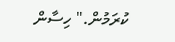ކުރަމުން." ހިސާން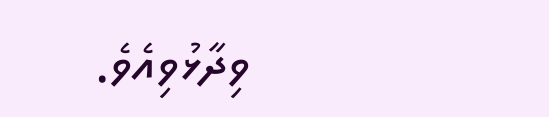ވިދާޅުވިއެވެ.